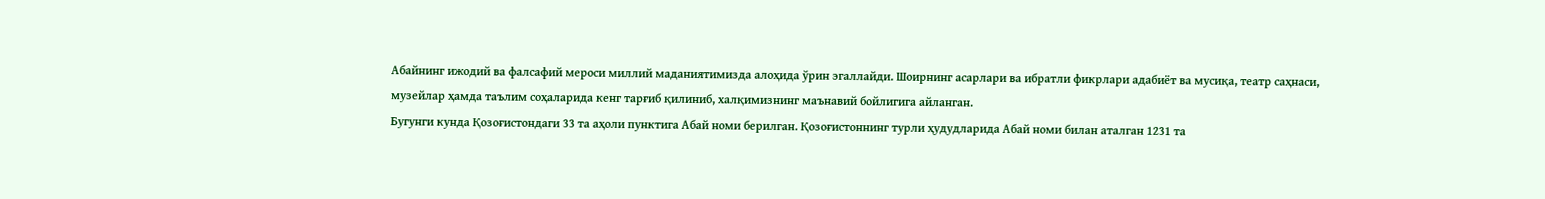Абайнинг ижодий ва фалсафий мероси миллий маданиятимизда алоҳида ўрин эгаллайди. Шоирнинг асарлари ва ибратли фикрлари адабиёт ва мусиқа, театр саҳнаси, музейлар ҳамда таълим соҳаларида кенг тарғиб қилиниб, халқимизнинг маънавий бойлигига айланган.
Бугунги кунда Қозоғистондаги 33 та аҳоли пунктига Абай номи берилган. Қозоғистоннинг турли ҳудудларида Абай номи билан аталган 1231 та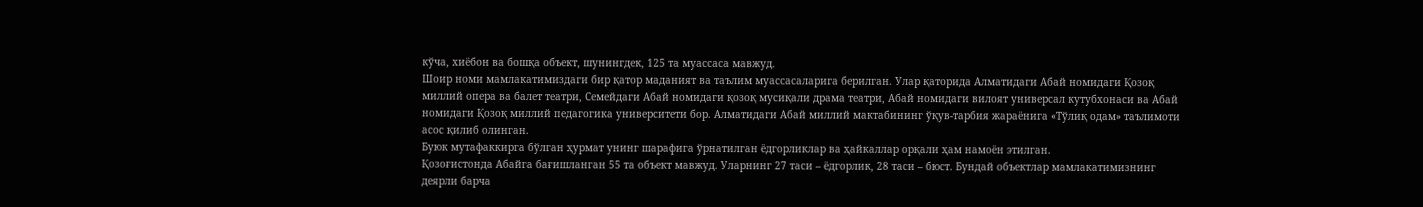кўча, хиёбон ва бошқа объект, шунингдек, 125 та муассаса мавжуд.
Шоир номи мамлакатимиздаги бир қатор маданият ва таълим муассасаларига берилган. Улар қаторида Алматидаги Абай номидаги Қозоқ миллий опера ва балет театри, Семейдаги Абай номидаги қозоқ мусиқали драма театри, Абай номидаги вилоят универсал кутубхонаси ва Абай номидаги Қозоқ миллий педагогика университети бор. Алматидаги Абай миллий мактабининг ўқув-тарбия жараёнига «Тўлиқ одам» таълимоти асос қилиб олинган.
Буюк мутафаккирга бўлган ҳурмат унинг шарафига ўрнатилган ёдгорликлар ва ҳайкаллар орқали ҳам намоён этилган.
Қозоғистонда Абайга бағишланган 55 та объект мавжуд. Уларнинг 27 таси – ёдгорлик, 28 таси – бюст. Бундай объектлар мамлакатимизнинг деярли барча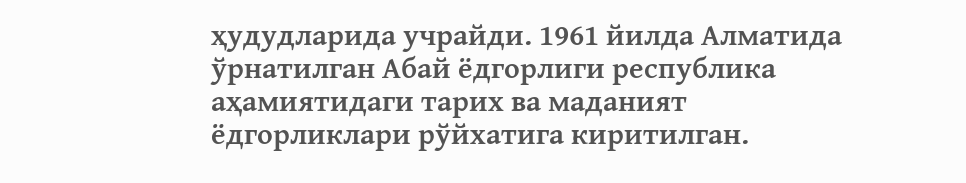ҳудудларида учрайди. 1961 йилда Алматида ўрнатилган Абай ёдгорлиги республика аҳамиятидаги тарих ва маданият ёдгорликлари рўйхатига киритилган.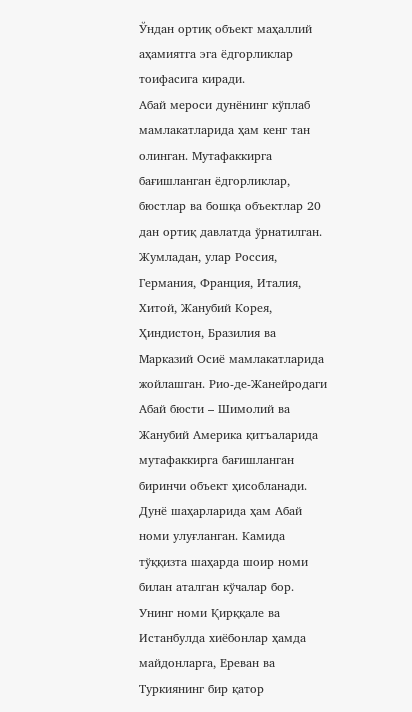Ўндан ортиқ объект маҳаллий аҳамиятга эга ёдгорликлар тоифасига киради.
Абай мероси дунёнинг кўплаб мамлакатларида ҳам кенг тан олинган. Мутафаккирга бағишланган ёдгорликлар, бюстлар ва бошқа объектлар 20 дан ортиқ давлатда ўрнатилган. Жумладан, улар Россия, Германия, Франция, Италия, Хитой, Жанубий Корея, Ҳиндистон, Бразилия ва Марказий Осиё мамлакатларида жойлашган. Рио-де-Жанейродаги Абай бюсти – Шимолий ва Жанубий Америка қитъаларида мутафаккирга бағишланган биринчи объект ҳисобланади.
Дунё шаҳарларида ҳам Абай номи улуғланган. Камида тўққизта шаҳарда шоир номи билан аталган кўчалар бор. Унинг номи Қирққале ва Истанбулда хиёбонлар ҳамда майдонларга, Ереван ва Туркиянинг бир қатор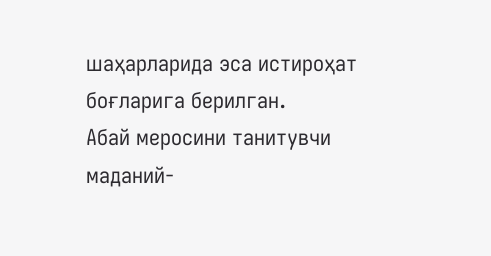шаҳарларида эса истироҳат боғларига берилган.
Абай меросини танитувчи маданий-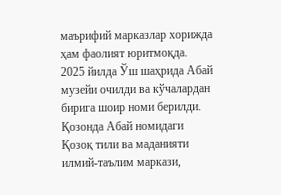маърифий марказлар хорижда ҳам фаолият юритмоқда. 2025 йилда Ўш шаҳрида Абай музейи очилди ва кўчалардан бирига шоир номи берилди. Қозонда Абай номидаги Қозоқ тили ва маданияти илмий-таълим маркази,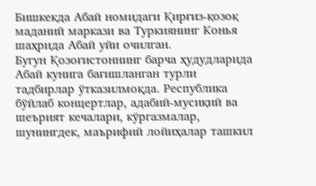Бишкекда Абай номидаги Қирғиз-қозоқ маданий маркази ва Туркиянинг Конья шаҳрида Абай уйи очилган.
Бугун Қозоғистоннинг барча ҳудудларида Абай кунига бағишланган турли тадбирлар ўтказилмоқда. Республика бўйлаб концертлар, адабий-мусиқий ва шеърият кечалари, кўргазмалар, шунингдек, маърифий лойиҳалар ташкил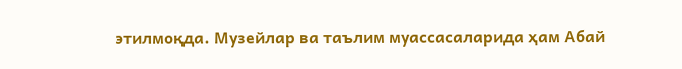этилмоқда. Музейлар ва таълим муассасаларида ҳам Абай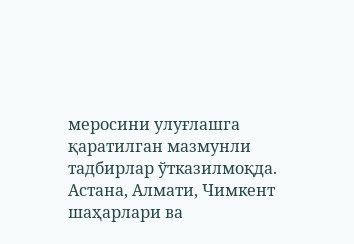меросини улуғлашга қаратилган мазмунли тадбирлар ўтказилмоқда. Астана, Алмати, Чимкент шаҳарлари ва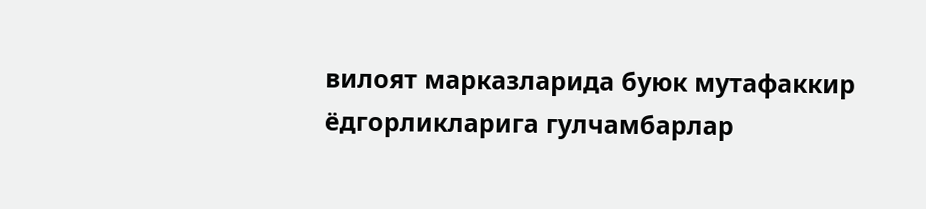вилоят марказларида буюк мутафаккир ёдгорликларига гулчамбарлар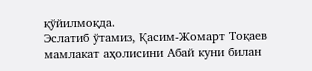қўйилмоқда.
Эслатиб ўтамиз, Қасим-Жомарт Тоқаев мамлакат аҳолисини Абай куни билан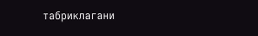табриклагани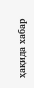ҳақида хабар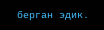берган эдик.